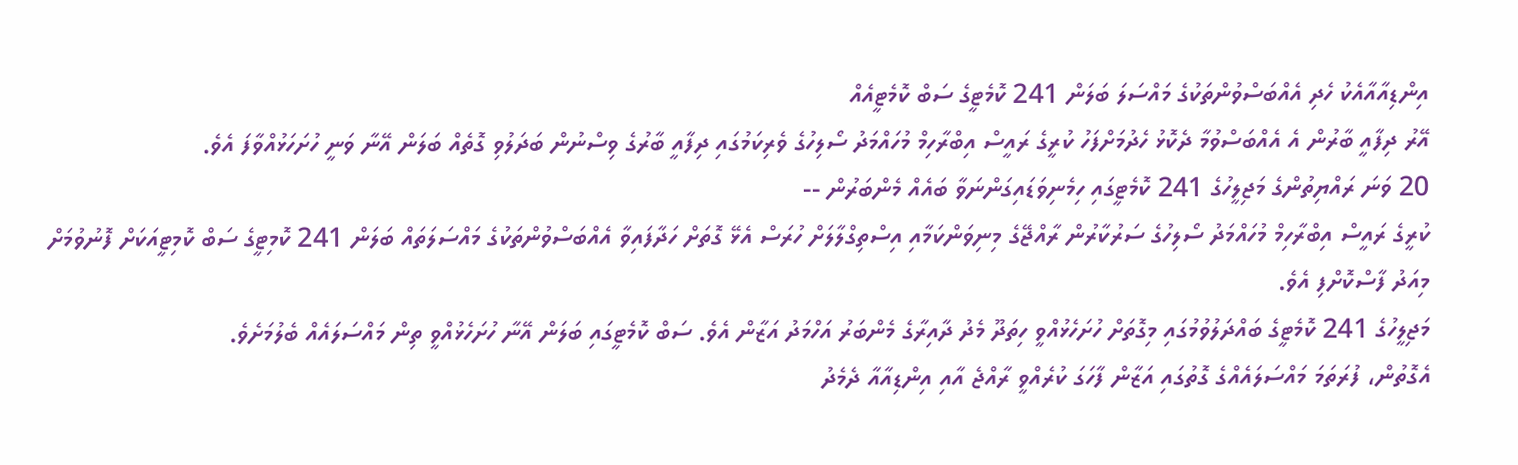އިންޑިއާއާއެކު ހެދި އެއްބަސްވުންތަކުގެ މައްސަލަ ބަލަން 241 ކޮމެޓީގެ ސަބް ކޮމެޓީއެއް
އޭރު ދިފާއީ ބާރުން އެ އެއްބަސްވުމާ ދެކޮޅު ހެދުމަށްފަހު ކުރީގެ ރައީސް އިބްރާހިމް މުހައްމަދު ސޯލިހުގެ ވެރިކަމުގައި ދިފާއީ ބާރުގެ ވިސްނުން ބަދަލުވި ގޮތެއް ބަލަން އޭނާ ވަނީ ހުށަހަޅުއްވާފަ އެވެ.
20 ވަނަ ރައްޔިތުންގެ މަޖިލީހުގެ 241 ކޮމެޓީގައި ހިމެނިވަޑައިގަންނަވާ ބައެއް މެންބަރުން --
ކުރީގެ ރައީސް އިބްރާހިމް މުހައްމަދު ސޯލިހުގެ ސަރުކާރުން ރާއްޖޭގެ މިނިވަންކަމާއި އިސްތިގްލާލަށް ހުރަސް އެޅޭ ގޮތަށް ހަދާފައިވާ އެއްބަސްވުންތަކުގެ މައްސަލަތައް ބަލަން 241 ކޮމިޓީގެ ސަބް ކޮމިޓީއަކަށް ފޮނުވުމަށް މިއަދު ފާސްކޮށްފި އެވެ.
މަޖިލީހުގެ 241 ކޮމެޓީގެ ބައްދަލުވުމުގައި މިގޮތަށް ހުށަހެޅުއްވީ ހިތަދޫ މެދު ދާއިރާގެ މެންބަރު އަހްމަދު އަޒާން އެވެ. ސަބް ކޮމެޓީގައި ބަލަން އޭނާ ހުށަހެޅުއްވީ ތިން މައްސަލައެއް ބެލުމަށެވެ.
އެގޮތުން، ފުރަތަމަ މައްސަލައެއްގެ ގޮތުގައި އަޒާން ފާހަގަ ކުރެއްވީ ރާއްޖެ އާއި އިންޑިއާއާ ދެމެދު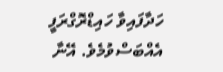ހަދާފައިވާ ހައިޑްރޮގްރަފީ އެއްބަސްވުމެވެ. އޭނާ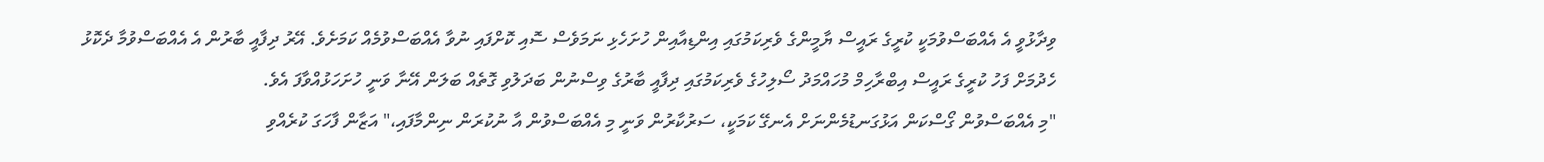ވިދާޅުވީ އެ އެއްބަސްވުމަކީ ކުރީގެ ރައީސް ޔާމީންގެ ވެރިކަމުގައި އިންޑިއާއިން ހުށަހެޅި ނަމަވެސް ސޮއި ކޮށްފައި ނުވާ އެއްބަސްވުމެއް ކަމަށެވެ. އޭރު ދިފާއީ ބާރުން އެ އެއްބަސްވުމާ ދެކޮޅު ހެދުމަށް ފަހު ކުރީގެ ރައީސް އިބްރާހިމް މުހައްމަދު ސޯލިހުގެ ވެރިކަމުގައި ދިފާއީ ބާރުގެ ވިސްނުން ބަދަލުވި ގޮތެއް ބަލަން އޭނާ ވަނީ ހުށަހަޅުއްވާފަ އެވެ.
"މި އެއްބަސްވުން ގޯސްކަން އަޅުގަނޑުމެންނަށް އެނގޭ ކަމަކީ، ސަރުކާރުން ވަނީ މި އެއްބަސްވުން އާ ނުކުރަން ނިންމާފައި،" އަޒާން ފާހަގަ ކުރެއްވި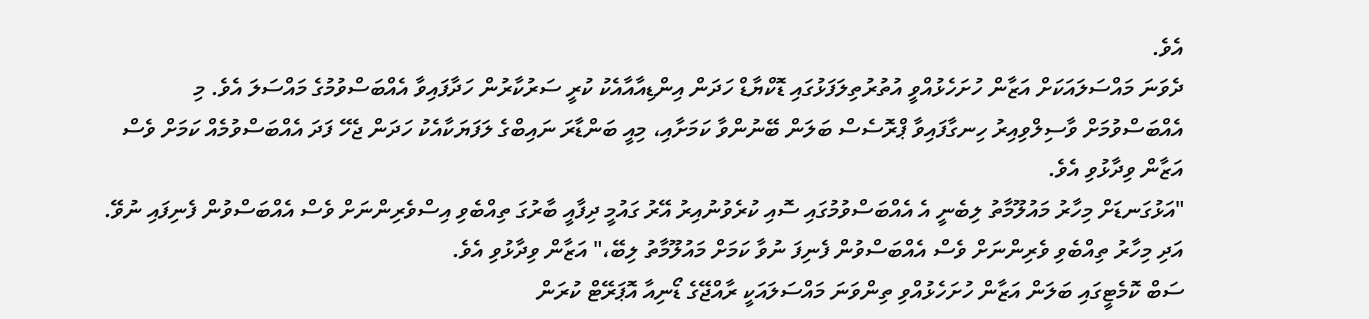އެވެ.
ދެވަނަ މައްސަލައަކަށް އަޒާން ހުށަހެޅުއްވީ އުތުރުތިލަފަޅުގައި ޑޮކްޔާޑް ހަދަން އިންޑިއާއާއެކު ކުރީ ސަރުކާރުން ހަދާފައިވާ އެއްބަސްވުމުގެ މައްސަލަ އެވެ. މި އެއްބަސްވުމަށް ވާސިލްވިއިރު ހިނގާފައިވާ ޕްރޮސެސް ބަލަން ބޭނުންވާ ކަމަށާއި، މިއީ ބަންޑާރަ ނައިބްގެ ލަފަޔަކާއެކު ހަދަން ޖެހޭ ފަދަ އެއްބަސްވުމެއް ކަމަށް ވެސް އަޒާން ވިދާޅުވި އެވެ.
"އަޅުގަނޑަށް މިހާރު މައުލޫމާތު ލިބެނީ އެ އެއްބަސްވުމުގައި ސޮއި ކުރެވުނުއިރު އޭރު ގައުމީ ދިފާއީ ބާރުގަ ތިއްބެވި އިސްވެރިންނަށް ވެސް އެއްބަސްވުން ފެނިފައި ނުވޭ. އަދި މިހާރު ތިއްބެވި ވެރިންނަށް ވެސް އެއްބަސްވުން ފެނިފަ ނުވާ ކަމަށް މައުލޫމާތު ލިބޭ،" އަޒާން ވިދާޅުވި އެވެ.
ސަބް ކޮމެޓީގައި ބަލަން އަޒާން ހުށަހެޅުއްވި ތިންވަނަ މައްސަލައަކީ ރާއްޖޭގެ ޑޯނިއާ އޮޕަރޭޓް ކުރަން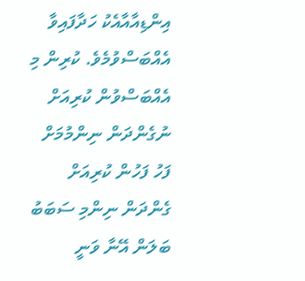އިންޑިއާއާއެކު ހަދާފައިވާ އެއްބަސްވުމެވެ. ކުރިން މި އެއްބަސްވުން ކުރިއަށް ނުގެންދަން ނިންމުމަށް ފަހު ފަހުން ކުރިއަށް ގެންދަން ނިންމި ސަބަބު ބަލަން އޭނާ ވަނީ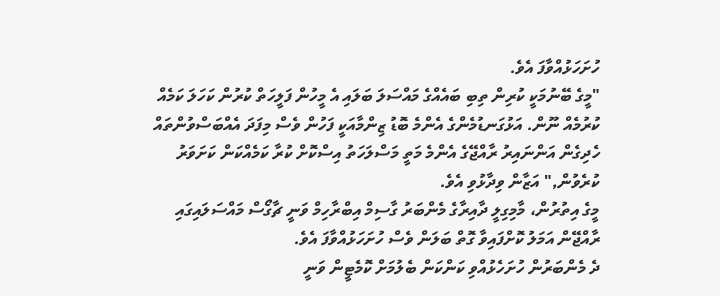ހުށަހަޅުއްވާފަ އެވެ.
"މީގެ ބޭނުމަކީ ކުރިން ތިބި ބައެއްގެ މައްސަލަ ބަލައި އެ މީހުން ފަލީހަތް ކުރުން ކަހަލަ ކަމެއް ކުރުމެއް ނޫން. އަޅުގަނޑުމެންގެ އެންމެ ބޮޑު ޒިންމާއަކީ ފަހުން ވެސް މިފަދަ އެއްބަސްވުންތައް ހެދިގެން އަންނައިރު ރާއްޖޭގެ އެންމެ މަތީ މަސްލަހަތު އިސްކޮށް ކުރާ ކަމެއްކަން ކަށަވަރު ކުރެވުން," އަޒާން ވިދާޅުވި އެވެ.
މީގެ އިތުރުން، މާމިގިލީ ދާއިރާގެ މެންބަރު ގާސިމް އިބްރާހިމް ވަނީ ޗާގޯސް މައްސަލައިގައި ރާއްޖޭން އަމަލު ކޮށްފައިވާ ގޮތް ބަލަން ވެސް ހުށަހަޅުއްވާފަ އެވެ.
ދެ މެންބަރުން ހުށަހެޅުއްވި ކަންކަން ބެލުމަށް ކޮމެޓީން ވަނީ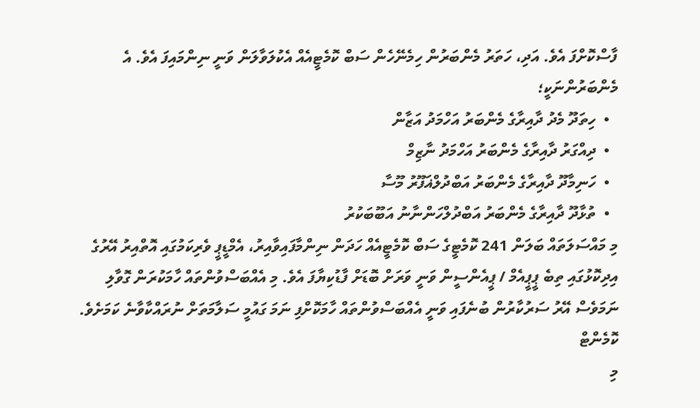ފާސްކޮށްފަ އެވެ. އަދި، ހަތަރު މެންބަރުން ހިމެނޭހެން ސަބް ކޮމެޓީއެއް އެކުލަވާލަން ވަނީ ނިންމައިފަ އެވެ. އެ މެންބަރުންނަކީ؛
  •  ހިތަދޫ މެދު ދާއިރާގެ މެންބަރު އަހްމަދު އަޒާން
  •  ދިއްގަރު ދާއިރާގެ މެންބަރު އަހްމަދު ނާޒިމް
  •  ހަނިމާދޫ ދާއިރާގެ މެންބަރު އަބްދުލްޣަފޫރު މޫސާ
  •  ތުޅާދޫ ދާއިރާގެ މެންބަރު އަބްދުލްހަންނާނު އަބޫބަކުރު
މި މައްސަލަތައް ބަލަން 241 ކޮމެޓީގެ ސަބް ކޮމެޓީއެއް ހަދަން ނިންމާފައިވާއިރު، އެމްޑީޕީ ވެރިކަމުގައި އޮތްއިރު އޭރުގެ އިދިކޮޅުގައި ތިބެ ޕީޕީއެމް / ޕީއެންސީން ވަނީ ވަރަށް ބޮޑަށް ފާޑުކިޔާފަ އެވެ. މި އެއްބަސްވުންތައް ހާމަކުރަން ގޮވާލި ނަމަވެސް އޭރު ސަރުކާރުން ބުނެފައި ވަނީ އެއްބަސްވުންތައް ހާމަކޮށްފި ނަމަ ގައުމީ ސަލާމަތަށް ނުރައްކާވާނެ ކަމަށެވެ.
ކޮމެންޓް
މި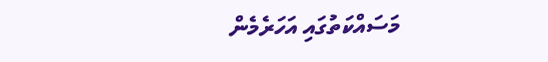މަސައްކަތުގައި އަހަރެމެން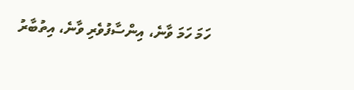ހަމަ ހަމަ ވާނެ، އިންސާފުވެރި ވާނެ، އިތުބާރު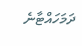ދަމަހައްޓާނެ